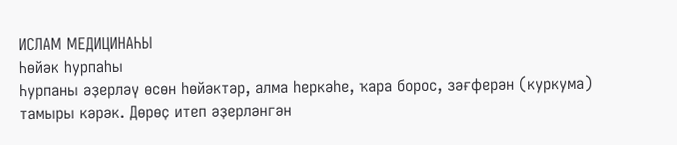ИСЛАМ МЕДИЦИНАҺЫ
Һөйәк һурпаһы
Һурпаны әҙерләү өсөн һөйәктәр, алма һеркәһе, ҡара борос, зәғферән (куркума) тамыры кәрәк. Дөрөҫ итеп әҙерләнгән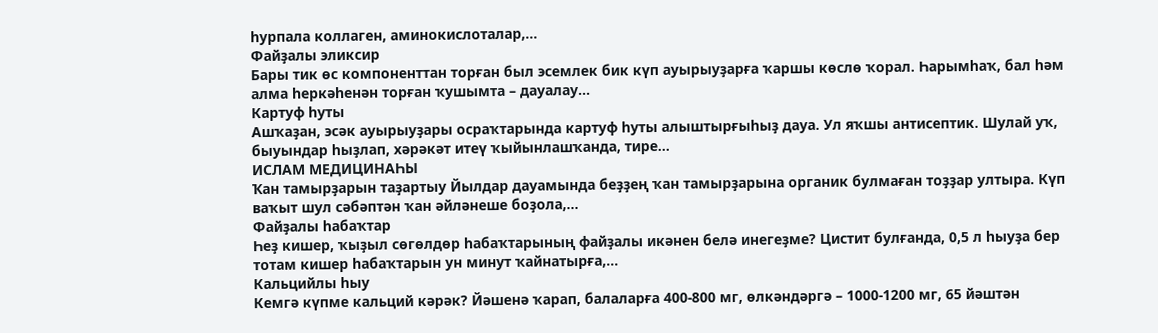һурпала коллаген, аминокислоталар,...
Файҙалы эликсир
Бары тик өс компоненттан торған был эсемлек бик күп ауырыуҙарға ҡаршы көслө ҡорал. Һарымһаҡ, бал һәм алма һеркәһенән торған ҡушымта – дауалау...
Картуф һуты
Ашҡаҙан, эсәк ауырыуҙары осраҡтарында картуф һуты алыштырғыһыҙ дауа. Ул яҡшы антисептик. Шулай уҡ, быуындар һыҙлап, хәрәкәт итеү ҡыйынлашҡанда, тире...
ИСЛАМ МЕДИЦИНАҺЫ
Ҡан тамырҙарын таҙартыу Йылдар дауамында беҙҙең ҡан тамырҙарына органик булмаған тоҙҙар ултыра. Күп ваҡыт шул сәбәптән ҡан әйләнеше боҙола,...
Файҙалы һабаҡтар
Һеҙ кишер, ҡыҙыл сөгөлдөр һабаҡтарының файҙалы икәнен белә инегеҙме? Цистит булғанда, 0,5 л һыуҙа бер тотам кишер һабаҡтарын ун минут ҡайнатырға,...
Кальцийлы һыу
Кемгә күпме кальций кәрәк? Йәшенә ҡарап, балаларға 400-800 мг, өлкәндәргә – 1000-1200 мг, 65 йәштән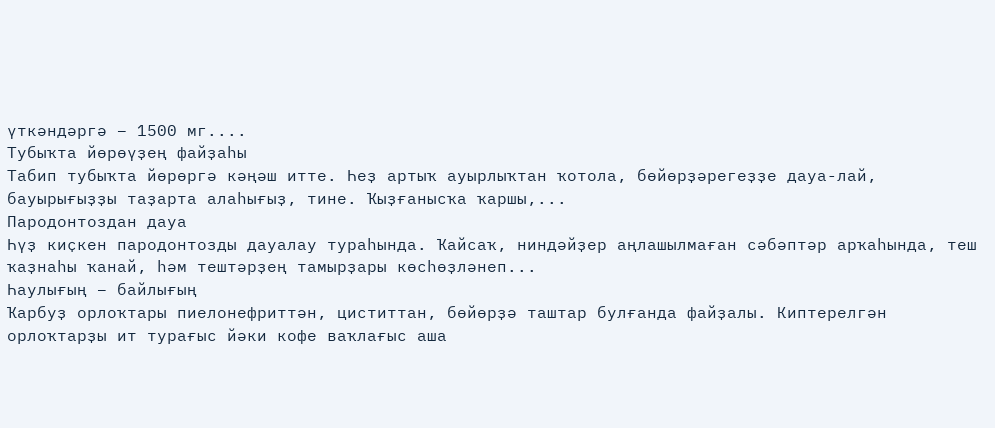үткәндәргә – 1500 мг....
Тубыҡта йөрөүҙең файҙаһы
Табип тубыҡта йөрөргә кәңәш итте. Һеҙ артыҡ ауырлыҡтан ҡотола, бөйөрҙәрегеҙҙе дауа-лай, бауырығыҙҙы таҙарта алаһығыҙ, тине. Ҡыҙғанысҡа ҡаршы,...
Пародонтоздан дауа
Һүҙ киҫкен пародонтозды дауалау тураһында. Ҡайсаҡ, ниндәйҙер аңлашылмаған сәбәптәр арҡаһында, теш ҡаҙнаһы ҡанай, һәм тештәрҙең тамырҙары көсһөҙләнеп...
Һаулығың − байлығың
Ҡарбуҙ орлоҡтары пиелонефриттән, циститтан, бөйөрҙә таштар булғанда файҙалы. Киптерелгән орлоҡтарҙы ит турағыс йәки кофе ваҡлағыс аша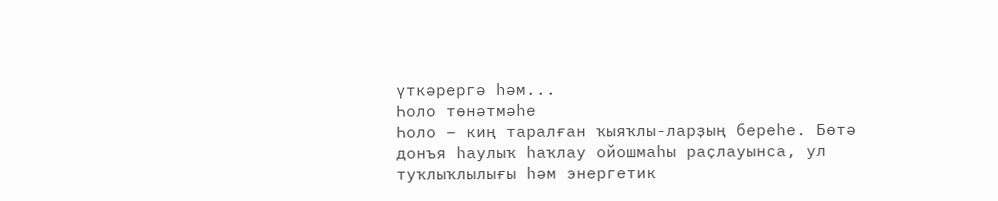үткәрергә һәм...
Һоло төнәтмәһе
Һоло – киң таралған ҡыяҡлы-ларҙың береһе. Бөтә донъя һаулыҡ һаҡлау ойошмаһы раҫлауынса, ул туҡлыҡлылығы һәм энергетик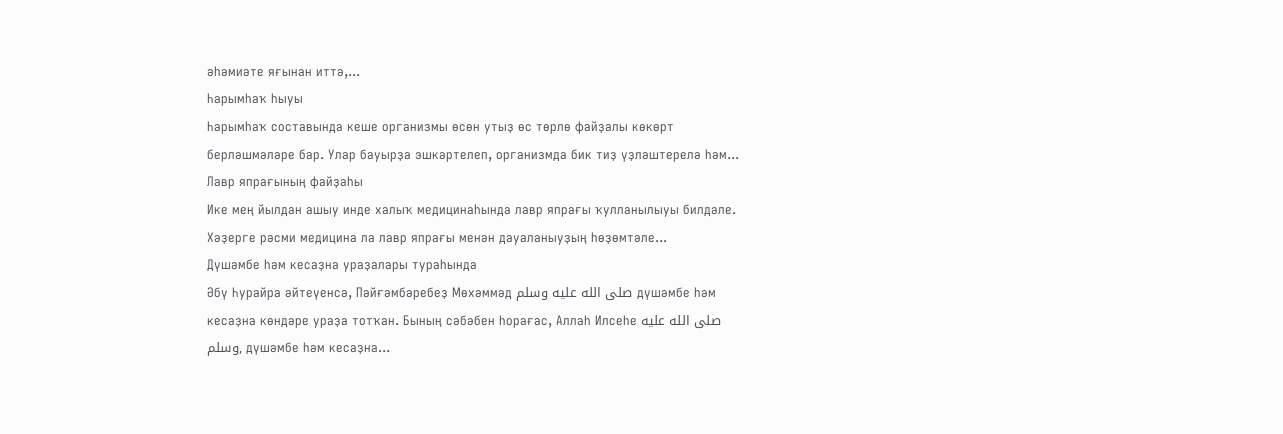әһәмиәте яғынан иттә,...
Һарымһаҡ һыуы
Һарымһаҡ составында кеше организмы өсөн утыҙ өс төрлө файҙалы көкөрт берләшмәләре бар. Улар бауырҙа эшкәртелеп, организмда бик тиҙ үҙләштерелә һәм...
Лавр япрағының файҙаһы
Ике мең йылдан ашыу инде халыҡ медицинаһында лавр япрағы ҡулланылыуы билдәле. Хәҙерге рәсми медицина ла лавр япрағы менән дауаланыуҙың һөҙөмтәле...
Дүшәмбе һәм кесаҙна ураҙалары тураһында
Әбү Һурайра әйтеүенсә, Пәйғәмбәребеҙ Мөхәммәд صلى الله عليه وسلم дүшәмбе һәм кесаҙна көндәре ураҙа тотҡан. Бының сәбәбен һорағас, Аллаһ Илсеһе صلى الله عليه وسلم, дүшәмбе һәм кесаҙна...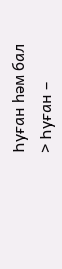Һуған һәм бал
> Һуған –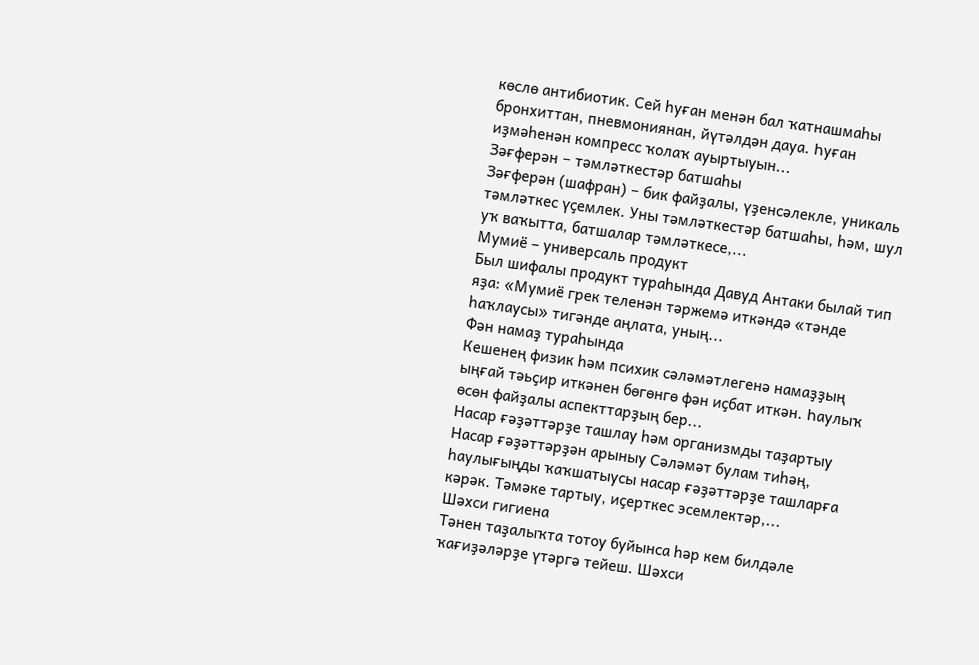көслө антибиотик. Сей һуған менән бал ҡатнашмаһы бронхиттан, пневмониянан, йүтәлдән дауа. Һуған иҙмәһенән компресс ҡолаҡ ауыртыуын...
Зәғферән − тәмләткестәр батшаһы
Зәғферән (шафран) − бик файҙалы, үҙенсәлекле, уникаль тәмләткес үҫемлек. Уны тәмләткестәр батшаһы, һәм, шул уҡ ваҡытта, батшалар тәмләткесе,...
Мумиё – универсаль продукт
Был шифалы продукт тураһында Давуд Антаки былай тип яҙа: «Мумиё грек теленән тәржемә иткәндә «тәнде һаҡлаусы» тигәнде аңлата, уның...
Фән намаҙ тураһында
Кешенең физик һәм психик сәләмәтлегенә намаҙҙың ыңғай тәьҫир иткәнен бөгөнгө фән иҫбат иткән. Һаулыҡ өсөн файҙалы аспекттарҙың бер...
Насар ғәҙәттәрҙе ташлау һәм организмды таҙартыу
Насар ғәҙәттәрҙән арыныу Сәләмәт булам тиһәң, һаулығыңды ҡаҡшатыусы насар ғәҙәттәрҙе ташларға кәрәк. Тәмәке тартыу, иҫерткес эсемлектәр,...
Шәхси гигиена
Тәнен таҙалыҡта тотоу буйынса һәр кем билдәле ҡағиҙәләрҙе үтәргә тейеш. Шәхси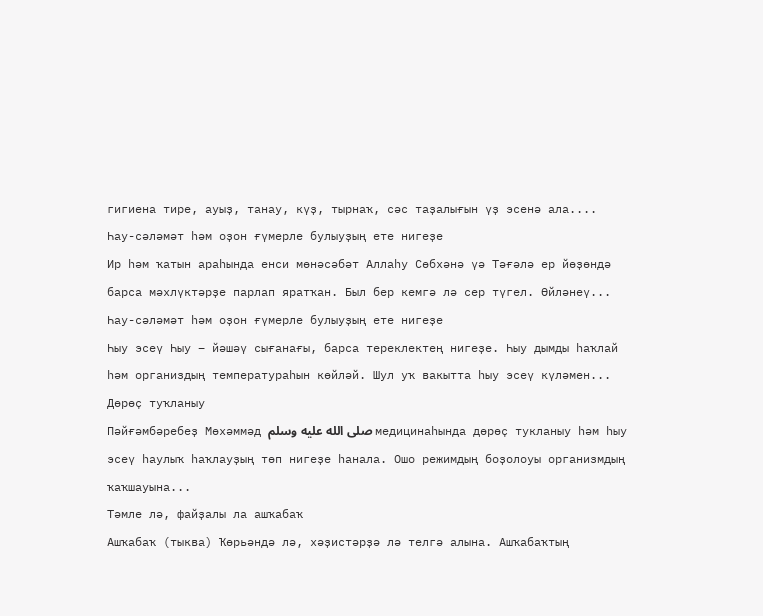гигиена тире, ауыҙ, танау, күҙ, тырнаҡ, сәс таҙалығын үҙ эсенә ала....
Һау-сәләмәт һәм оҙон ғүмерле булыуҙың ете нигеҙе
Ир һәм ҡатын араһында енси мөнәсәбәт Аллаһу Сөбхәнә үә Тәғәлә ер йөҙөндә барса мәхлүктәрҙе парлап яратҡан. Был бер кемгә лә сер түгел. Өйләнеү...
Һау-сәләмәт һәм оҙон ғүмерле булыуҙың ете нигеҙе
Һыу эсеү Һыу – йәшәү сығанағы, барса тереклектең нигеҙе. Һыу дымды һаҡлай һәм организдың температураһын көйләй. Шул уҡ вакытта һыу эсеү күләмен...
Дөрөҫ туҡланыу
Пәйғәмбәребеҙ Мөхәммәд صلى الله عليه وسلم медицинаһында дөрөҫ тукланыу һәм һыу эсеү һаулыҡ һаҡлауҙың төп нигеҙе һанала. Ошо режимдың боҙолоуы организмдың ҡаҡшауына...
Тәмле лә, файҙалы ла ашҡабаҡ
Ашҡабаҡ (тыква) Ҡөрьәндә лә, хәҙистәрҙә лә телгә алына. Ашҡабаҡтың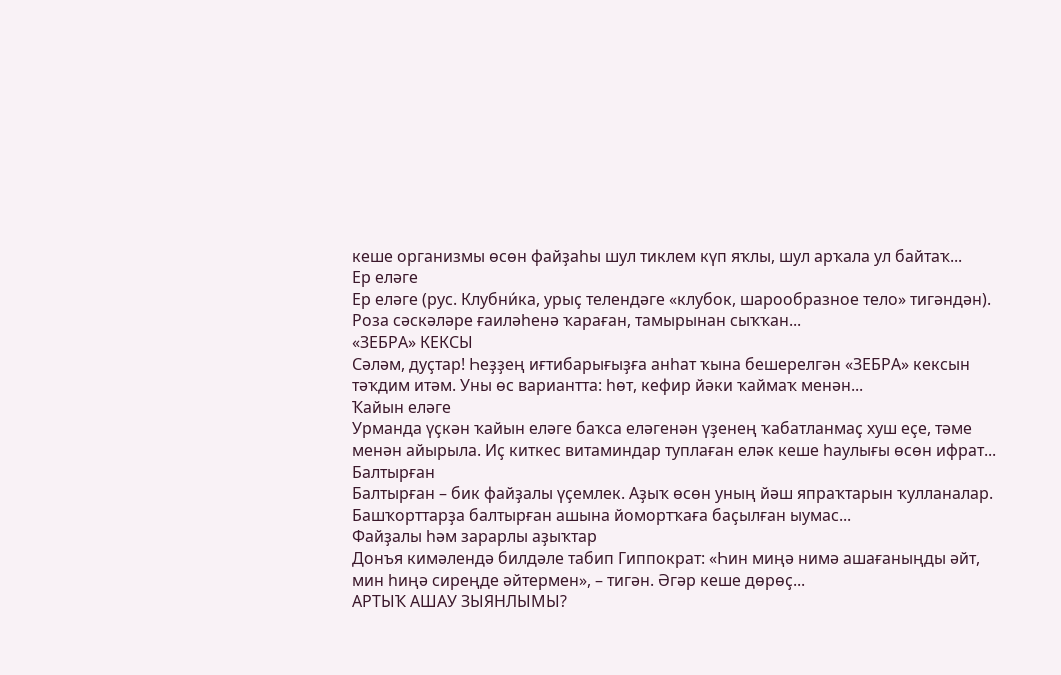кеше организмы өсөн файҙаһы шул тиклем күп яҡлы, шул арҡала ул байтаҡ...
Ер еләге
Ер еләге (рус. Клубни́ка, урыҫ телендәге «клубок, шарообразное тело» тигәндән). Роза сәскәләре ғаиләһенә ҡараған, тамырынан сыҡҡан...
«ЗЕБРА» КЕКСЫ
Сәләм, дуҫтар! Һеҙҙең иғтибарығыҙға анһат ҡына бешерелгән «ЗЕБРА» кексын тәҡдим итәм. Уны өс вариантта: һөт, кефир йәки ҡаймаҡ менән...
Ҡайын еләге
Урманда үҫкән ҡайын еләге баҡса еләгенән үҙенең ҡабатланмаҫ хуш еҫе, тәме менән айырыла. Иҫ киткес витаминдар туплаған еләк кеше һаулығы өсөн ифрат...
Балтырған
Балтырған – бик файҙалы үҫемлек. Аҙыҡ өсөн уның йәш япраҡтарын ҡулланалар. Башҡорттарҙа балтырған ашына йомортҡаға баҫылған ыумас...
Файҙалы һәм зарарлы аҙыҡтар
Донъя кимәлендә билдәле табип Гиппократ: «Һин миңә нимә ашағаныңды әйт, мин һиңә сиреңде әйтермен», – тигән. Әгәр кеше дөрөҫ...
АРТЫҠ АШАУ ЗЫЯНЛЫМЫ?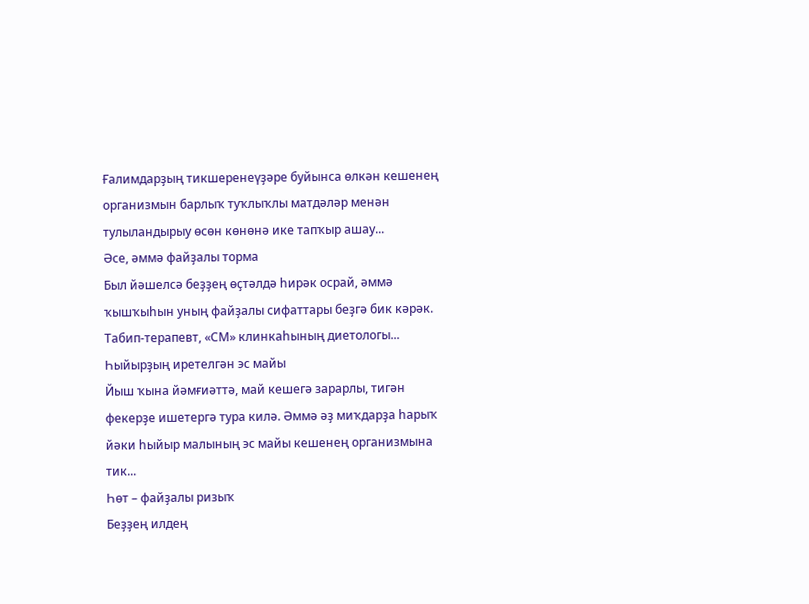Ғалимдарҙың тикшеренеүҙәре буйынса өлкән кешенең организмын барлыҡ туҡлыҡлы матдәләр менән тулыландырыу өсөн көнөнә ике тапҡыр ашау...
Әсе, әммә файҙалы торма
Был йәшелсә беҙҙең өҫтәлдә һирәк осрай, әммә ҡышҡыһын уның файҙалы сифаттары беҙгә бик кәрәк. Табип-терапевт, «СМ» клинкаһының диетологы...
Һыйырҙың иретелгән эс майы
Йыш ҡына йәмғиәттә, май кешегә зарарлы, тигән фекерҙе ишетергә тура килә. Әммә әҙ миҡдарҙа һарыҡ йәки һыйыр малының эс майы кешенең организмына тик...
Һөт – файҙалы ризыҡ
Беҙҙең илдең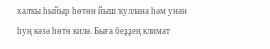халҡы һыйыр һөтөн йыш ҡуллана һәм унан һуң кәзә һөтө килә. Быға беҙҙең климат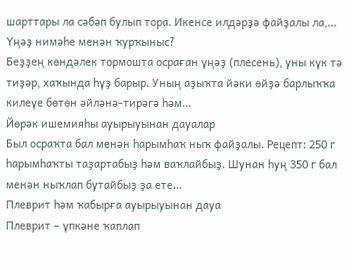шарттары ла сәбәп булып тора. Икенсе илдәрҙә файҙалы ла,...
Үңәҙ нимәһе менән ҡурҡыныс?
Беҙҙең көндәлек тормошта осраған үңәҙ (плесень), уны күк тә тиҙәр, хаҡында һүҙ барыр. Уның аҙыҡта йәки өйҙә барлыҡҡа килеүе бөтөн әйләнә-тирәгә һәм...
Йөрәк ишемияһы ауырыуынан дауалар
Был осраҡта бал менән һарымһаҡ ныҡ файҙалы. Рецепт: 250 г һарымһаҡты таҙартабыҙ һәм ваҡлайбыҙ. Шунан һуң 350 г бал менән ныҡлап бутайбыҙ ҙа ете...
Плеврит һәм ҡабырға ауырыуынан дауа
Плеврит – үпкәне ҡаплап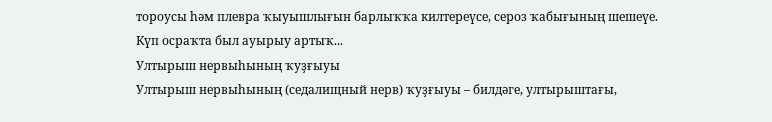тороусы һәм плевра ҡыуышлығын барлыҡҡа килтереүсе, сероз ҡабығының шешеүе. Күп осраҡта был ауырыу артыҡ...
Ултырыш нервыһының ҡуҙғыуы
Ултырыш нервыһының (седалищный нерв) ҡуҙғыуы – билдәге, ултырыштағы,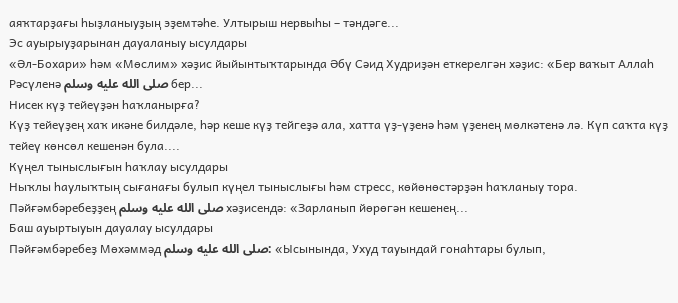аяҡтарҙағы һыҙланыуҙың эҙемтәһе. Ултырыш нервыһы – тәндәге...
Эс ауырыуҙарынан дауаланыу ысулдары
«Әл-Бохари» һәм «Мөслим» хәҙис йыйынтыҡтарында Әбү Сәид Худриҙән еткерелгән хәҙис: «Бер ваҡыт Аллаһ Рәсүленә صلى الله عليه وسلم бер...
Нисек күҙ тейеүҙән һаҡланырға?
Күҙ тейеүҙең хаҡ икәне билдәле, һәр кеше күҙ тейгеҙә ала, хатта үҙ-үҙенә һәм үҙенең мөлкәтенә лә. Күп саҡта күҙ тейеү көнсөл кешенән була....
Күңел тыныслығын һаҡлау ысулдары
Ныҡлы һаулыҡтың сығанағы булып күңел тыныслығы һәм стресс, көйөнөстәрҙән һаҡланыу тора. Пәйғәмбәребеҙҙең صلى الله عليه وسلم хәҙисендә: «Зарланып йөрөгән кешенең...
Баш ауыртыуын дауалау ысулдары
Пәйғәмбәребеҙ Мөхәммәд صلى الله عليه وسلم: «Ысынында, Ухуд тауындай гонаһтары булып,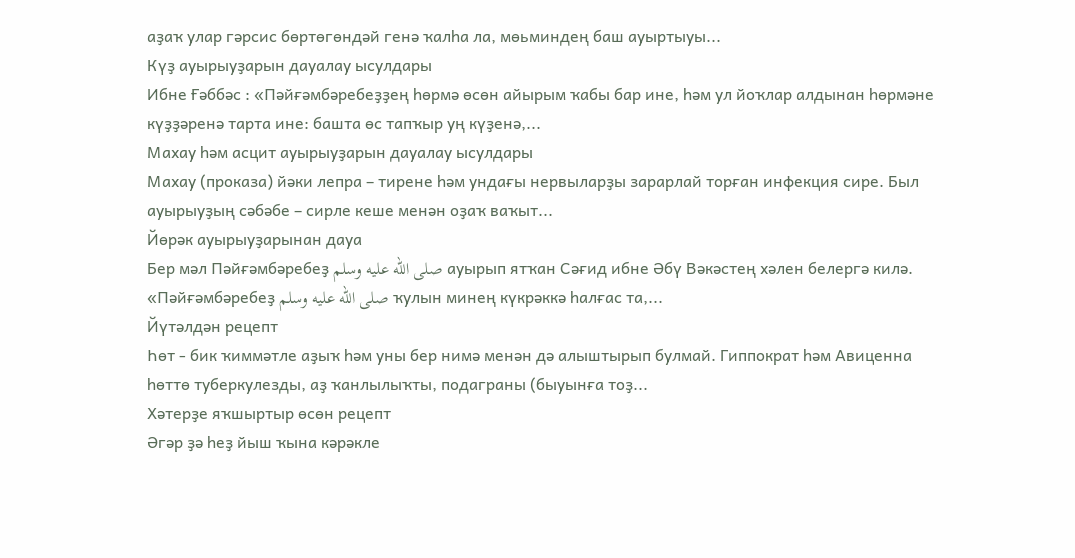аҙаҡ улар гәрсис бөртөгөндәй генә ҡалһа ла, мөьминдең баш ауыртыуы...
Күҙ ауырыуҙарын дауалау ысулдары
Ибне Ғәббәс : «Пәйғәмбәребеҙҙең һөрмә өсөн айырым ҡабы бар ине, һәм ул йоҡлар алдынан һөрмәне күҙҙәренә тарта ине: башта өс тапҡыр уң күҙенә,...
Махау һәм асцит ауырыуҙарын дауалау ысулдары
Махау (проказа) йәки лепра – тирене һәм ундағы нервыларҙы зарарлай торған инфекция сире. Был ауырыуҙың сәбәбе – сирле кеше менән оҙаҡ ваҡыт...
Йөрәк ауырыуҙарынан дауа
Бер мәл Пәйғәмбәребеҙ صلى الله عليه وسلم ауырып ятҡан Сәғид ибне Әбү Вәкәстең хәлен белергә килә. «Пәйғәмбәребеҙ صلى الله عليه وسلم ҡулын минең күкрәккә һалғас та,...
Йүтәлдән рецепт
Һөт - бик ҡиммәтле аҙыҡ һәм уны бер нимә менән дә алыштырып булмай. Гиппократ һәм Авиценна һөттө туберкулезды, аҙ ҡанлылыҡты, подаграны (быуынға тоҙ...
Хәтерҙе яҡшыртыр өсөн рецепт
Әгәр ҙә һеҙ йыш ҡына кәрәкле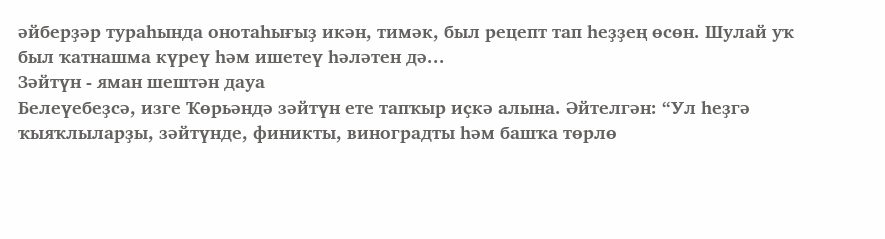әйберҙәр тураһында онотаһығыҙ икән, тимәк, был рецепт тап һеҙҙең өсөн. Шулай уҡ был ҡатнашма күреү һәм ишетеү һәләтен дә...
Зәйтүн - яман шештән дауа
Белеүебеҙсә, изге Ҡөрьәндә зәйтүн ете тапҡыр иҫкә алына. Әйтелгән: “Ул һеҙгә ҡыяҡлыларҙы, зәйтүнде, финикты, виноградты һәм башҡа төрлө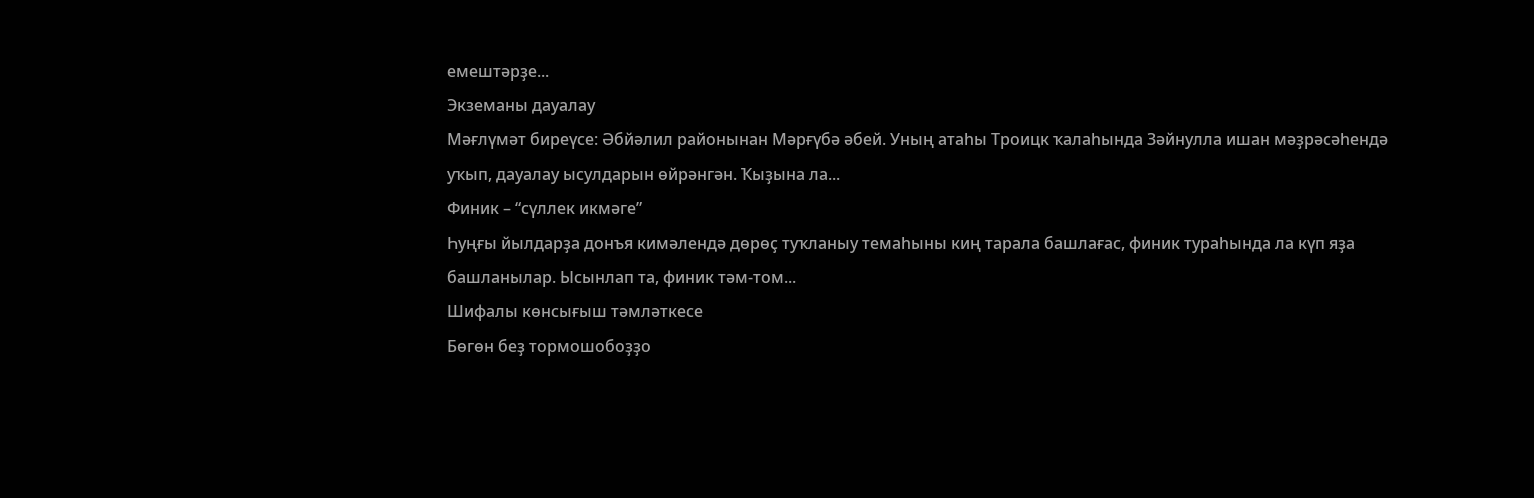емештәрҙе...
Экземаны дауалау
Мәғлүмәт биреүсе: Әбйәлил районынан Мәрғүбә әбей. Уның атаһы Троицк ҡалаһында Зәйнулла ишан мәҙрәсәһендә уҡып, дауалау ысулдарын өйрәнгән. Ҡыҙына ла...
Финик – “сүллек икмәге”
Һуңғы йылдарҙа донъя кимәлендә дөрөҫ туҡланыу темаһыны киң тарала башлағас, финик тураһында ла күп яҙа башланылар. Ысынлап та, финик тәм-том...
Шифалы көнсығыш тәмләткесе
Бөгөн беҙ тормошобоҙҙо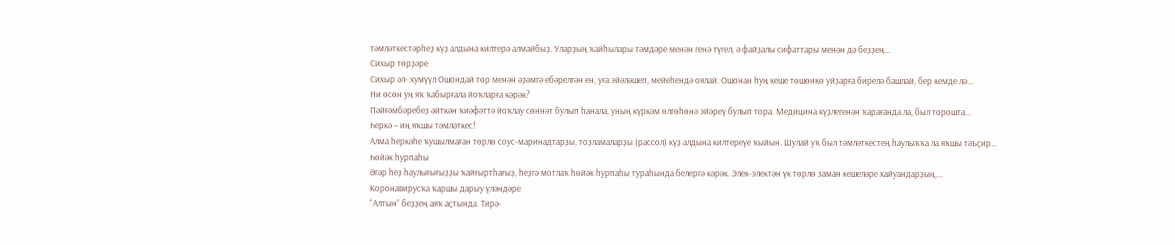тәмләткестәрһеҙ күҙ алдына килтерә алмайбыҙ. Уларҙың ҡайһылары тәмдәре менән генә түгел, ә файҙалы сифаттары менән дә беҙҙең...
Сихыр төрҙәре
Сихыр әл- хумүүл Ошондай төр менән әҙәмгә ебәрелгән ен, уға эйәләшеп, мейеһендә оялай. Ошонан һуң кеше төшөнкө уйҙарға бирелә башлай, бер кемде лә...
Ни өсөн уң яҡ ҡабырғала йоҡларға кәрәк?
Пәйғәмбәребеҙ әйткән ҡиәфәттә йоҡлау сөннәт булып һанала, уның күркәм өлгөһөнә эйәреү булып тора. Медицина күҙлегенән ҡарағанда ла, был торошта...
Һеркә – иң яҡшы тәмләткес!
Алма һеркәһе ҡушылмаған төрлө соус-маринадтарҙы, тоҙламаларҙы (рассол) күҙ алдына килтереүе ҡыйын. Шулай уҡ был тәмләткестең һаулыҡҡа ла яҡшы тәъҫир...
Һөйәк һурпаһы
Әгәр һеҙ һаулығығыҙҙы ҡайғыртһағыҙ, һеҙгә мотлаҡ һөйәк һурпаһы тураһында белергә кәрәк. Элек-электән үк төрлө заман кешеләре хайуандарҙың,...
Коронавируcҡа ҡаршы дарыу үләндәре
“Алтын” беҙҙең аяҡ аҫтында. Тирә-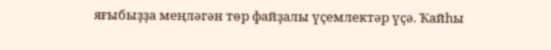яғыбыҙҙа меңләгән төр файҙалы үҫемлектәр үҫә. Ҡайһы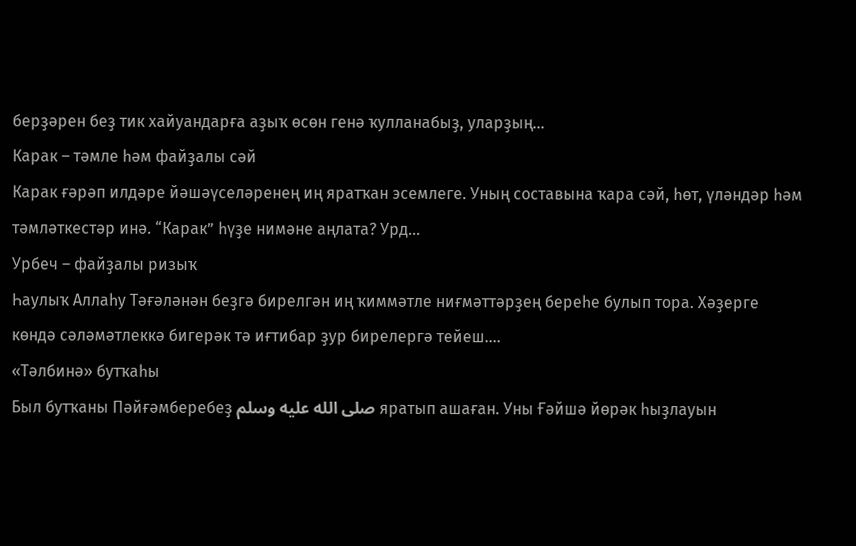берҙәрен беҙ тик хайуандарға аҙыҡ өсөн генә ҡулланабыҙ, уларҙың...
Карак – тәмле һәм файҙалы сәй
Карак ғәрәп илдәре йәшәүселәренең иң яратҡан эсемлеге. Уның составына ҡара сәй, һөт, үләндәр һәм тәмләткестәр инә. “Карак” һүҙе нимәне аңлата? Урд...
Урбеч – файҙалы ризыҡ
Һаулыҡ Аллаһу Тәғәләнән беҙгә бирелгән иң ҡиммәтле ниғмәттәрҙең береһе булып тора. Хәҙерге көндә сәләмәтлеккә бигерәк тә иғтибар ҙур бирелергә тейеш....
«Тәлбинә» бутҡаһы
Был бутҡаны Пәйғәмберебеҙ صلى الله عليه وسلم яратып ашаған. Уны Ғәйшә йөрәк һыҙлауын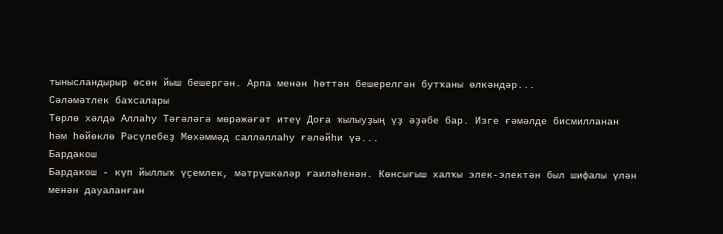тынысландырыр өсөн йыш бешергән. Арпа менән һөттән бешерелгән бутҡаны өлкәндәр...
Сәләмәтлек баҡсалары
Төрлө хәлдә Аллаһу Тәғәләгә мөрәжәғәт итеү Доға ҡылыуҙың үҙ әҙәбе бар. Изге ғәмәлде бисмилланан һәм һөйөклө Рәсүлебеҙ Мөхәммәд салләллаһу ғәләйһи үә...
Бардакош
Бардакош - күп йыллыҡ үҫемлек, мәтрүшкәләр ғаиләһенән. Көнсығыш халҡы элек-электән был шифалы үлән менән дауаланған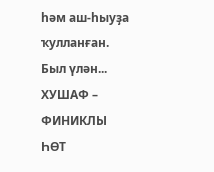һәм аш-һыуҙа ҡулланған. Был үлән...
ХУШАФ – ФИНИКЛЫ ҺӨТ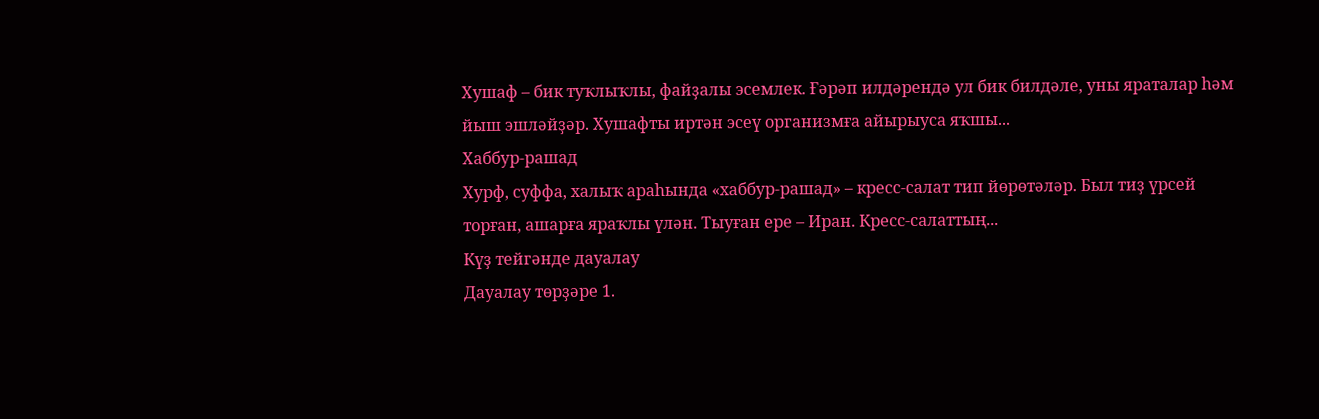Хушаф – бик туҡлыҡлы, файҙалы эсемлек. Ғәрәп илдәрендә ул бик билдәле, уны яраталар һәм йыш эшләйҙәр. Хушафты иртән эсеү организмға айырыуса яҡшы...
Хаббур-рашад
Хурф, суффа, халыҡ араһында «хаббур-рашад» – кресс-салат тип йөрөтәләр. Был тиҙ үрсей торған, ашарға яраҡлы үлән. Тыуған ере – Иран. Кресс-салаттың...
Күҙ тейгәнде дауалау
Дауалау төрҙәре 1.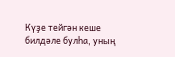Күҙе тейгән кеше билдәле булһа, уның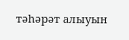тәһәрәт алыуын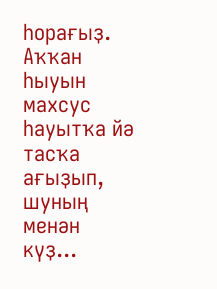һорағыҙ. Аҡҡан һыуын махсус һауытҡа йә тасҡа ағыҙып, шуның менән күҙ...